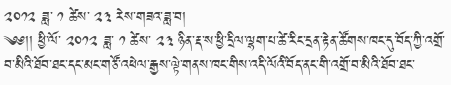༢༠༡༢ ཟླ་ ༡ ཚེས་ ༢༣ རེས་གཟའ་ཟླ་བ།
༄༅།། ཕྱི་ལོ་ ༢༠༡༢ ཟླ་ ༡ ཚེས་ ༢༣ ཉིན་རྡ་ས་ཕྱི་དྲིལ་ལྷག་པ་ཚེ་རིང་དྲན་རྟེན་ཚོགས་ཁང་དུ་བོད་ཀྱི་འགྲོ་བ་མིའི་ཐོབ་ཐང་དང་མང་གཙོ་འཕེལ་རྒྱས་ལྟེ་གནས་ཁང་གིས་འདི་ལོའི་བོད་ནང་གི་འགྲོ་བ་མིའི་ཐོབ་ཐང་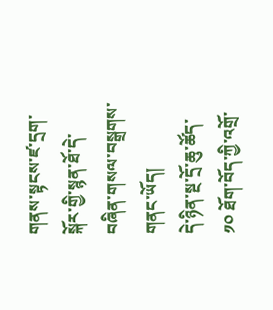གནས་སྟངས་ཛ་དྲག་སྐོར་གྱི་སྙན་ཐོ་དེ་བཞིན་གསལ་བསྒྲགས་གནང་ཡོད།
དེ་ཉིན་སྔ་དྲོ་ཆུ་ཚོད་ ༡༠ ཐོག་བོད་ཀྱི་འགྲོ་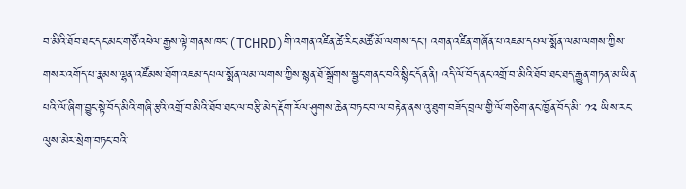བ་མིའི་ཐོབ་ཐང་དང་མང་གཙོ་འཕེལ་རྒྱས་ལྟེ་གནས་ཁང་(TCHRD)གི་འགན་འཛིན་ཚེ་རིང་མཚོ་མོ་ལགས་དང་། འགན་འཛིན་གཞོན་པ་འཇམ་དཔལ་སྨོན་ལམ་ལགས་ཀྱིས་གསར་འགོད་པ་རྣམས་ལྷན་འཛོམས་ཐོག་འཇམ་དཔལ་སྨོན་ལམ་ལགས་ཀྱིས་སྙན་ཐོ་སྒྲོགས་སྦྱང་གནང་བའི་སྙིང་དོན་ནི། འདི་ལོ་བོད་ནང་འགྲོ་བ་མིའི་ཐོབ་ཐང་ཐད་རྒྱུན་གཏན་མ་ཡིན་པའི་ལོ་ཞིག་བྱུང་སྟེ་བོད་མིའི་གཞི་རྩའི་འགྲོ་བ་མིའི་ཐོབ་ཐང་ལ་བརྩི་མེད་རྡོག་རོལ་ཤུགས་ཆེན་བཏང་བ་ལ་བརྟེན་ནས་འུ་ཐུག་བཟོད་བྲལ་གྱི་ལོ་གཅིག་ནང་ཁྱོན་བོད་མི་ ༡༢ ཡིས་རང་ལུས་མེར་སྲེག་བཏང་བའི་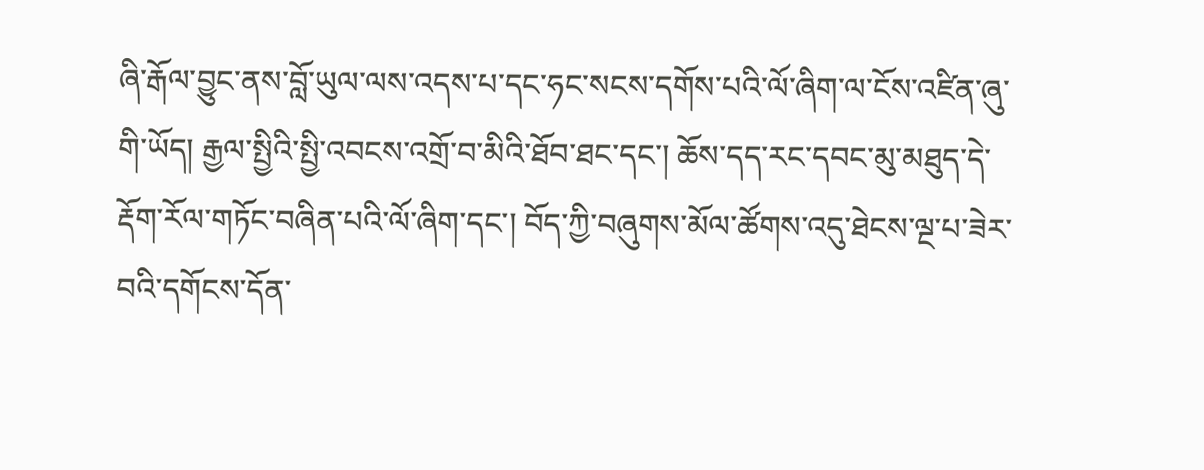ཞི་རྒོལ་བྱུང་ནས་བློ་ཡུལ་ལས་འདས་པ་དང་ཧང་སངས་དགོས་པའི་ལོ་ཞིག་ལ་ངོས་འཛིན་ཞུ་གི་ཡོད། རྒྱལ་སྤྱིའི་སྤྱི་འབངས་འགྲོ་བ་མིའི་ཐོབ་ཐང་དང་། ཆོས་དད་རང་དབང་མུ་མཐུད་དེ་རྡོག་རོལ་གཏོང་བཞིན་པའི་ལོ་ཞིག་དང་། བོད་ཀྱི་བཞུགས་མོལ་ཚོགས་འདུ་ཐེངས་ལྔ་པ་ཟེར་བའི་དགོངས་དོན་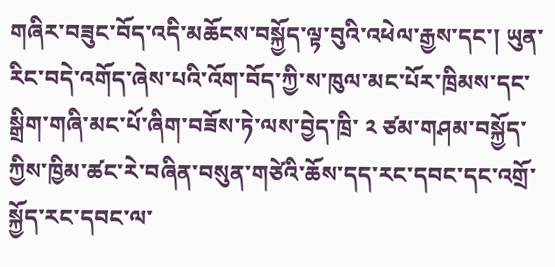གཞིར་བཟུང་བོད་འདི་མཆོངས་བསྐྱོད་ལྟ་བུའི་འཕེལ་རྒྱས་དང་། ཡུན་རིང་བདེ་འགོད་ཞེས་པའི་འོག་བོད་ཀྱི་ས་ཁུལ་མང་པོར་ཁྲིམས་དང་སྒྲིག་གཞི་མང་པོ་ཞིག་བཟོས་ཏེ་ལས་བྱེད་ཁྲི་ ༢ ཙམ་གཤམ་བསྐྱོད་ཀྱིས་ཁྱིམ་ཚང་རེ་བཞིན་བསུན་གཙེའི་ཆོས་དད་རང་དབང་དང་འགྲོ་སྐྱོད་རང་དབང་ལ་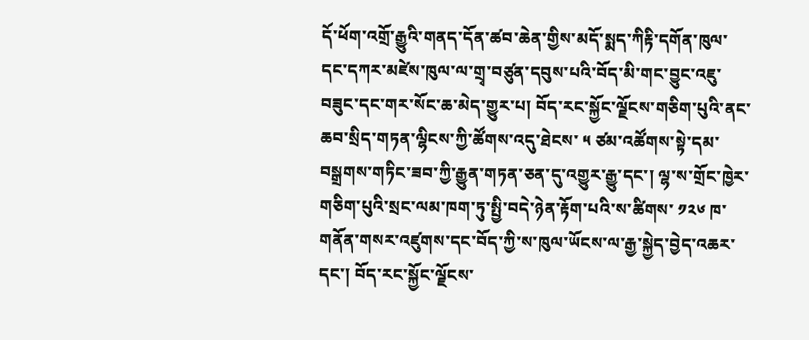དོ་ཕོག་འགྲོ་རྒྱུའི་གནད་དོན་ཚབ་ཆེན་གྱིས་མདོ་སྨད་ཀིརྟི་དགོན་ཁུལ་དང་དཀར་མཛེས་ཁུལ་ལ་གྲྭ་བཙུན་དབུས་པའི་བོད་མི་གང་བྱུང་འཇུ་བཟུང་དང་གར་སོང་ཆ་མེད་གྱུར་པ། བོད་རང་སྐྱོང་ལྗོངས་གཅིག་པུའི་ནང་ཆབ་སྲིད་གཏན་ལྷིངས་ཀྱི་ཚོགས་འདུ་ཐེངས་ ༥ ཙམ་འཚོགས་སྟེ་དམ་བསྒྲགས་གཏིང་ཟབ་ཀྱི་རྒྱུན་གཏན་ཅན་དུ་འགྱུར་རྒྱུ་དང་། ལྷ་ས་གྲོང་ཁྱེར་གཅིག་པུའི་སྲང་ལམ་ཁག་ཏུ་སྤྱི་བདེ་ཉེན་རྟོག་པའི་ས་ཚིགས་ ༡༢༦ ཁ་གནོན་གསར་འཛུགས་དང་བོད་ཀྱི་ས་ཁུལ་ཡོངས་ལ་རྒྱ་སྐྱེད་བྱེད་འཆར་དང་། བོད་རང་སྐྱོང་ལྗོངས་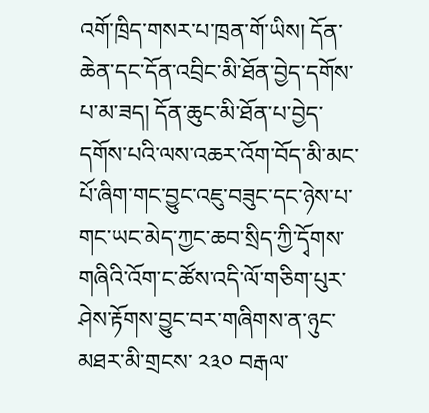འགོ་ཁྲིད་གསར་པ་ཁྲན་གོ་ཡིས། དོན་ཆེན་དང་དོན་འབྲིང་མི་ཐོན་བྱེད་དགོས་པ་མ་ཟད། དོན་ཆུང་མི་ཐོན་པ་བྱེད་དགོས་པའི་ལས་འཆར་འོག་བོད་མི་མང་པོ་ཞིག་གང་བྱུང་འཇུ་བཟུང་དང་ཉེས་པ་གང་ཡང་མེད་ཀྱང་ཆབ་སྲིད་ཀྱི་དྭོགས་གཞིའི་འོག་ང་ཚོས་འདི་ལོ་གཅིག་པུར་ཤེས་རྟོགས་བྱུང་བར་གཞིགས་ན་ཉུང་མཐར་མི་གྲངས་ ༢༣༠ བརྒལ་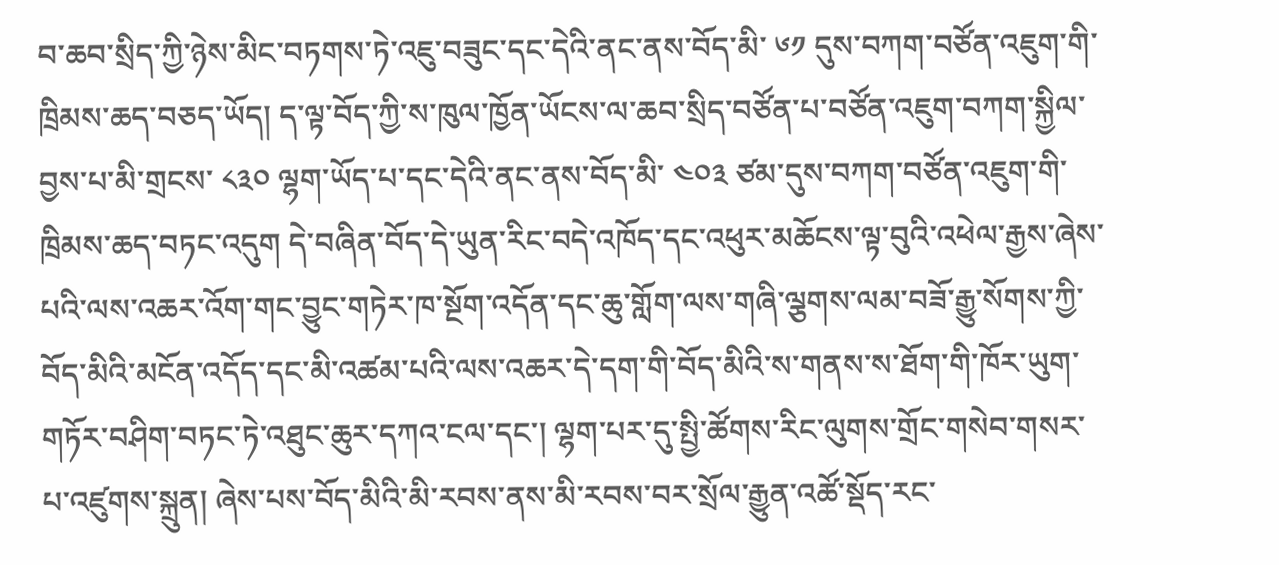བ་ཆབ་སྲིད་ཀྱི་ཉེས་མིང་བཏགས་ཏེ་འཇུ་བཟུང་དང་དེའི་ནང་ནས་བོད་མི་ ༦༡ དུས་བཀག་བཙོན་འཇུག་གི་ཁྲིམས་ཆད་བཅད་ཡོད། ད་ལྟ་བོད་ཀྱི་ས་ཁུལ་ཁྱོན་ཡོངས་ལ་ཆབ་སྲིད་བཙོན་པ་བཙོན་འཇུག་བཀག་སྐྱིལ་བྱས་པ་མི་གྲངས་ ༨༣༠ ལྷག་ཡོད་པ་དང་དེའི་ནང་ནས་བོད་མི་ ༤༠༣ ཙམ་དུས་བཀག་བཙོན་འཇུག་གི་ཁྲིམས་ཆད་བཏང་འདུག དེ་བཞིན་བོད་དེ་ཡུན་རིང་བདེ་འཁོད་དང་འཕུར་མཆོངས་ལྟ་བུའི་འཕེལ་རྒྱས་ཞེས་པའི་ལས་འཆར་འོག་གང་བྱུང་གཏེར་ཁ་སྔོག་འདོན་དང་ཆུ་གློག་ལས་གཞི་ལྕགས་ལམ་བཟོ་རྒྱུ་སོགས་ཀྱི་བོད་མིའི་མངོན་འདོད་དང་མི་འཚམ་པའི་ལས་འཆར་དེ་དག་གི་བོད་མིའི་ས་གནས་ས་ཐོག་གི་ཁོར་ཡུག་གཏོར་བཤིག་བཏང་ཏེ་འཐུང་ཆུར་དཀའ་ངལ་དང་། ལྷག་པར་དུ་སྤྱི་ཚོགས་རིང་ལུགས་གྲོང་གསེབ་གསར་པ་འཛུགས་སྐྲུན། ཞེས་པས་བོད་མིའི་མི་རབས་ནས་མི་རབས་བར་སྲོལ་རྒྱུན་འཚོ་སྡོད་རང་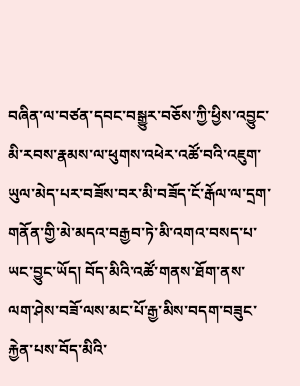བཞིན་ལ་བཙན་དབང་བསྒྱུར་བཅོས་ཀྱི་ཕྱིས་འབྱུང་མི་རབས་རྣམས་ལ་ཕུགས་འཕེར་འཚོ་བའི་འཇུག་ཡུལ་མེད་པར་བཟོས་བར་མི་བཟོད་ངོ་རྒོལ་ལ་དྲག་གནོན་གྱི་མེ་མདའ་བརྒྱབ་ཏེ་མི་འགའ་བསད་པ་ཡང་བྱུང་ཡོད། བོད་མིའི་འཚོ་གནས་ཐོག་ནས་ལག་ཤེས་བཟོ་ལས་མང་པོ་རྒྱ་མིས་བདག་བཟུང་རྐྱེན་པས་བོད་མིའི་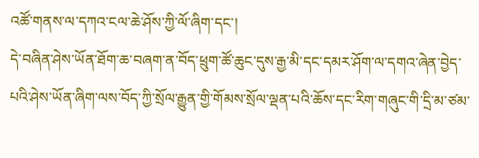འཚོ་གནས་ལ་དཀའ་ངལ་ཆེ་ཤོས་ཀྱི་ལོ་ཞིག་དང་།
དེ་བཞིན་ཤེས་ཡོན་ཐོག་ཆ་བཞག་ན་བོད་ཕྲུག་ཚོ་ཆུང་དུས་རྒྱ་མི་དང་དམར་ཤོག་ལ་དགའ་ཞེན་བྱེད་པའི་ཤེས་ཡོན་ཞིག་ལས་བོད་ཀྱི་སྲོལ་རྒྱུན་གྱི་གོམས་སྲོལ་ལྡན་པའི་ཆོས་དང་རིག་གཞུང་གི་དྲི་མ་ཙམ་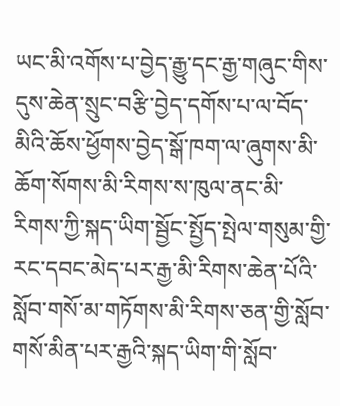ཡང་མི་འགོས་པ་བྱེད་རྒྱུ་དང་རྒྱ་གཞུང་གིས་དུས་ཆེན་སྲུང་བརྩི་བྱེད་དགོས་པ་ལ་བོད་མིའི་ཆོས་ཕྱོགས་བྱེད་སྒོ་ཁག་ལ་ཞུགས་མི་ཆོག་སོགས་མི་རིགས་ས་ཁུལ་ནང་མི་རིགས་ཀྱི་སྐད་ཡིག་སྦྱོང་སྤྱོད་སྤེལ་གསུམ་གྱི་རང་དབང་མེད་པར་རྒྱ་མི་རིགས་ཆེན་པོའི་སློབ་གསོ་མ་གཏོགས་མི་རིགས་ཅན་གྱི་སློབ་གསོ་མིན་པར་རྒྱའི་སྐད་ཡིག་གི་སློབ་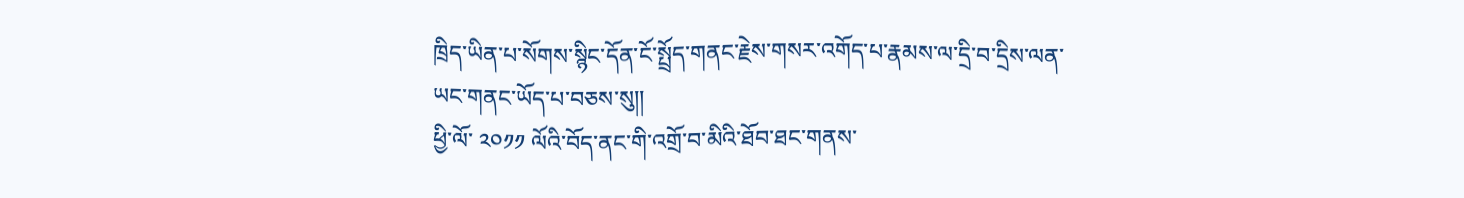ཁྲིད་ཡིན་པ་སོགས་སྙིང་དོན་ངོ་སྤྲོད་གནང་རྗེས་གསར་འགོད་པ་རྣམས་ལ་དྲི་བ་དྲིས་ལན་ཡང་གནང་ཡོད་པ་བཅས་སུ།།
ཕྱི་ལོ་ ༢༠༡༡ ལོའི་བོད་ནང་གི་འགྲོ་བ་མིའི་ཐོབ་ཐང་གནས་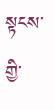སྟངས་གྱི་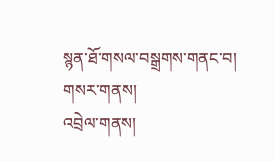སྙན་ཐོ་གསལ་བསྒྲགས་གནང་བ།
གསར་གནས།
འབྲེལ་གནས།